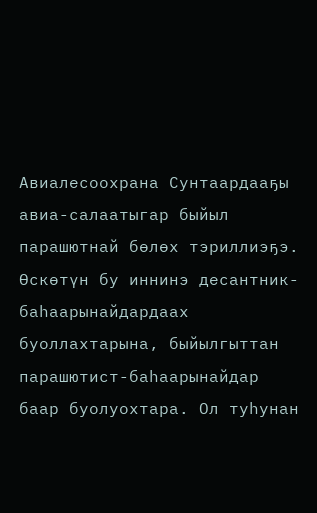Авиалесоохрана Сунтаардааҕы авиа-салаатыгар быйыл парашютнай бөлөх тэриллиэҕэ. Өскөтүн бу иннинэ десантник-баһаарынайдардаах буоллахтарына, быйылгыттан парашютист-баһаарынайдар баар буолуохтара. Ол туһунан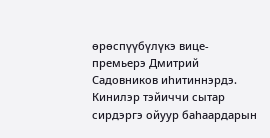өрөспүүбүлүкэ вице-премьерэ Дмитрий Садовников иһитиннэрдэ.
Кинилэр тэйиччи сытар сирдэргэ ойуур баһаардарын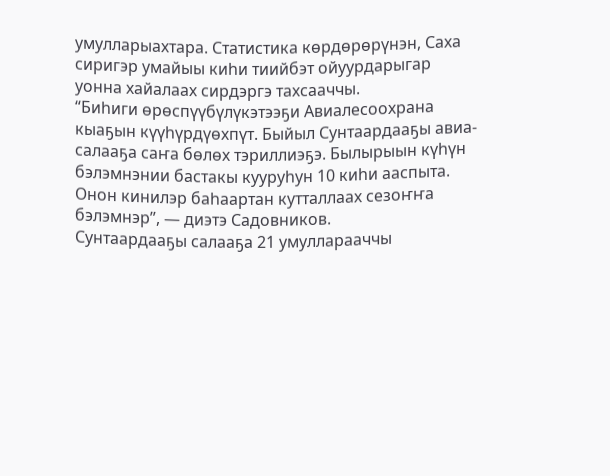умулларыахтара. Статистика көрдөрөрүнэн, Саха сиригэр умайыы киһи тиийбэт ойуурдарыгар уонна хайалаах сирдэргэ тахсааччы.
“Биһиги өрөспүүбүлүкэтээҕи Авиалесоохрана кыаҕын күүһүрдүөхпүт. Быйыл Сунтаардааҕы авиа-салааҕа саҥа бөлөх тэриллиэҕэ. Былырыын күһүн бэлэмнэнии бастакы кууруһун 10 киһи ааспыта. Онон кинилэр баһаартан кутталлаах сезоҥҥа бэлэмнэр”, — диэтэ Садовников.
Сунтаардааҕы салааҕа 21 умулларааччы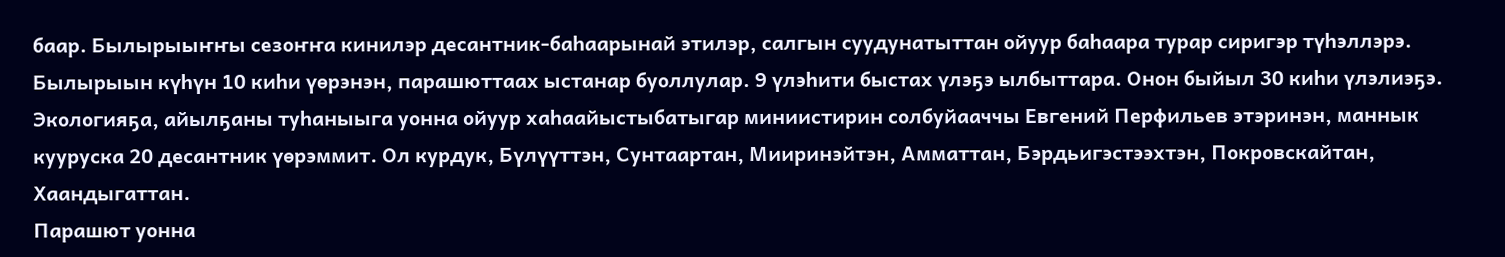баар. Былырыыҥҥы сезоҥҥа кинилэр десантник-баһаарынай этилэр, салгын суудунатыттан ойуур баһаара турар сиригэр түһэллэрэ. Былырыын күһүн 10 киһи үөрэнэн, парашюттаах ыстанар буоллулар. 9 үлэһити быстах үлэҕэ ылбыттара. Онон быйыл 30 киһи үлэлиэҕэ.
Экологияҕа, айылҕаны туһаныыга уонна ойуур хаһаайыстыбатыгар миниистирин солбуйааччы Евгений Перфильев этэринэн, маннык кууруска 20 десантник үөрэммит. Ол курдук, Бүлүүттэн, Сунтаартан, Мииринэйтэн, Амматтан, Бэрдьигэстээхтэн, Покровскайтан, Хаандыгаттан.
Парашют уонна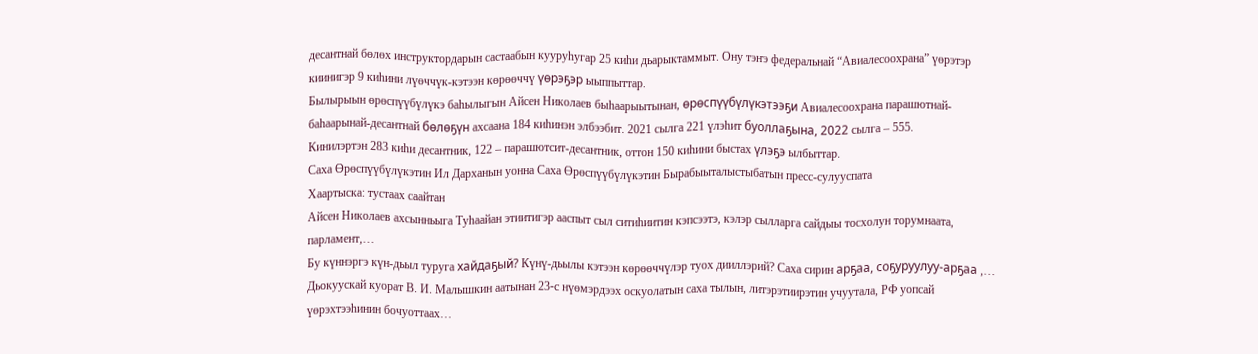десантнай бөлөх инструктордарын састаабын кууруһугар 25 киһи дьарыктаммыт. Ону тэҥэ федеральнай “Авиалесоохрана” үөрэтэр киинигэр 9 киһини лүөччүк-кэтээн көрөөччү үөрэҕэр ыыппыттар.
Былырыын өрөспүүбүлүкэ баһылыгын Айсен Николаев быһаарыытынан, өрөспүүбүлүкэтээҕи Авиалесоохрана парашютнай-баһаарынай-десантнай бөлөҕүн ахсаана 184 киһинэн элбээбит. 2021 сылга 221 үлэһит буоллаҕына, 2022 сылга – 555.
Кинилэртэн 283 киһи десантник, 122 – парашютсит-десантник, оттон 150 киһини быстах үлэҕэ ылбыттар.
Саха Өрөспүүбүлүкэтин Ил Дарханын уонна Саха Өрөспүүбүлүкэтин Бырабыыталыстыбатын пресс-сулууспата
Хаартыска: тустаах саайтан
Айсен Николаев ахсынньыга Туһаайан этиитигэр ааспыт сыл ситиһиитин кэпсээтэ, кэлэр сылларга сайдыы тосхолун торумнаата, парламент,…
Бу күннэргэ күн-дьыл туруга хайдаҕый? Күнү-дьылы кэтээн көрөөччүлэр туох дииллэрий? Саха сирин арҕаа, соҕуруулуу-арҕаа ,…
Дьокуускай куорат В. И. Малышкин аатынан 23‑с нүөмэрдээх оскуолатын саха тылын, литэрэтиирэтин учуутала, РФ уопсай үөрэхтээһинин бочуоттаах…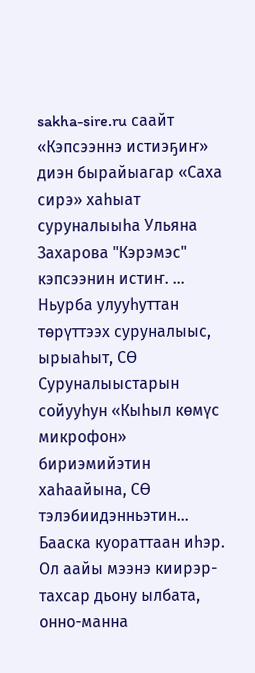sakha-sire.ru саайт «Кэпсээннэ истиэҕиҥ» диэн бырайыагар «Саха сирэ» хаһыат суруналыыһа Ульяна Захарова "Кэрэмэс" кэпсээнин истиҥ. …
Ньурба улууһуттан төрүттээх суруналыыс, ырыаһыт, СӨ Суруналыыстарын сойууһун «Кыһыл көмүс микрофон» бириэмийэтин хаһаайына, СӨ тэлэбиидэнньэтин…
Бааска куораттаан иһэр. Ол аайы мээнэ киирэр-тахсар дьону ылбата, онно-манна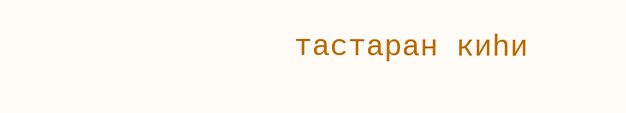тастаран киһи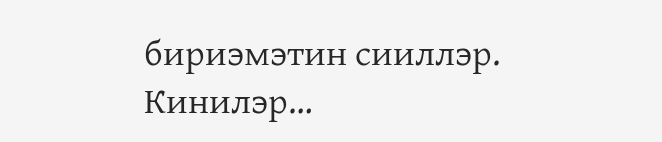бириэмэтин сииллэр. Кинилэр…